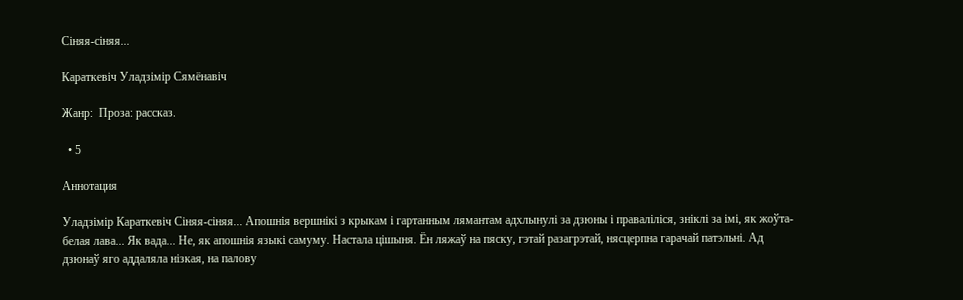Сіняя-сіняя...

Караткевіч Уладзімір Сямёнавіч

Жанр:  Проза: рассказ.

  • 5

Аннотация

Уладзімір Караткевіч Сіняя-сіняя... Апошнія вершнікі з крыкам і гартанным лямантам адхлынулі за дзюны і праваліліся, зніклі за імі, як жоўта-белая лава... Як вада... Не, як апошнія языкі самуму. Настала цішыня. Ён ляжаў на пяску, гэтай разагрэтай, нясцерпна гарачай патэльні. Ад дзюнаў яго аддаляла нізкая, на палову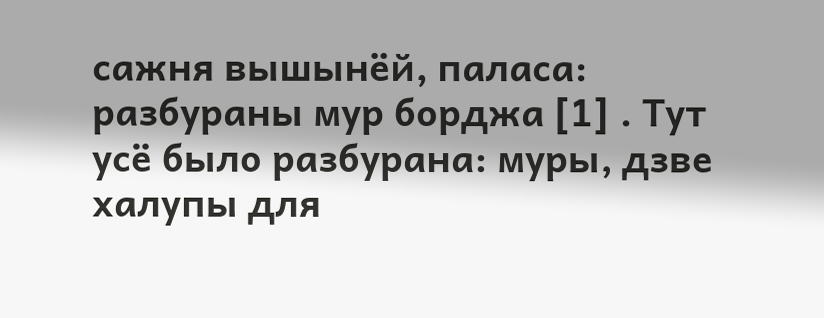сажня вышынёй, паласа: разбураны мур борджа [1] . Тут усё было разбурана: муры, дзве халупы для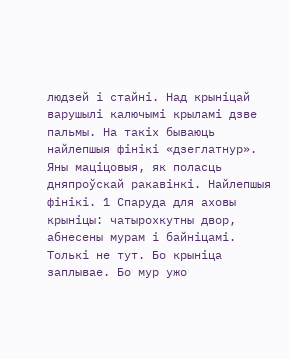людзей і стайні. Над крыніцай варушылі калючымі крыламі дзве пальмы. На такіх бываюць найлепшыя фінікі «дзеглатнур». Яны маціцовыя, як поласць дняпроўскай ракавінкі. Найлепшыя фінікі. 1 Спаруда для аховы крыніцы: чатырохкутны двор, абнесены мурам і байніцамі. Толькі не тут. Бо крыніца заплывае. Бо мур ужо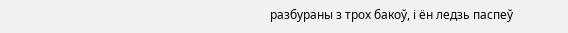разбураны з трох бакоў, і ён ледзь паспеў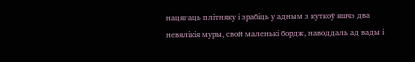нацягаць плітняку і зрабіць у адным з куткоў яшчэ два невялікія муры, свой маленькі бордж, наводдаль ад вады і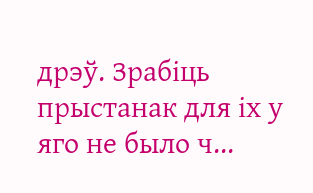дрэў. Зрабіць прыстанак для іх у яго не было ч...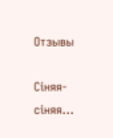Отзывы

Сіняя-сіняя...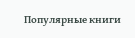Популярные книги